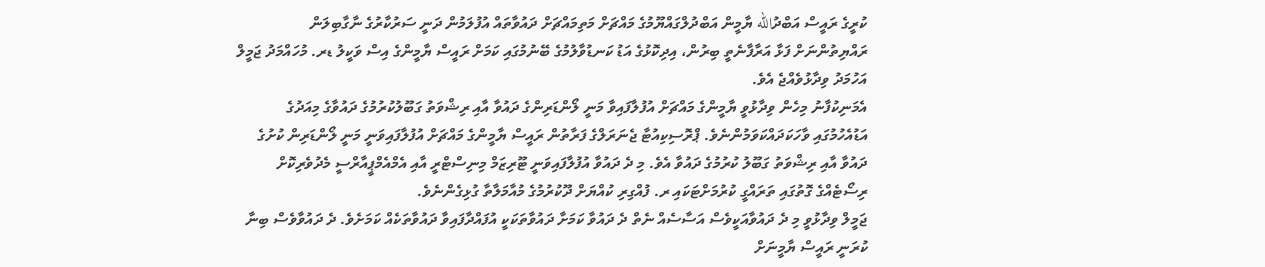ކުރީގެ ރައީސް އަބްދުالله ޔާމީން އަބްދުލްގައްޔޫމުގެ މައްޗަށް މަތިމައްޗަށް ދައުވާތައް އުފުލަމުން ދަނީ ސަރުކާރުގެ ނާގާބިލަން ރައްޔިތުންނަށް ފަޅާ އަރާފާނެތީ ބިރުން، އިދިކޮޅުގެ އަޑު ކަނޑުވާލުމުގެ ބޭނުމުގައި ކަމަށް ރައީސް ޔާމީންގެ އިސް ވަކީލު ޑރ. މުހައްމަދު ޖަމީލް އަހުމަދު ވިދާޅުވެއްޖެ އެވެ.
އެމަނިކުފާނު މިހެން ވިދާޅުވީ ޔާމީންގެ މައްޗަށް އުފުލާފައިވާ މަނީ ލޯންޑަރިންގެ ދައުވާ އާއި ރިޝްވަތު ގަބޫލުކުރުމުގެ ދައުވާގެ މިއަދުގެ އަޑުއެހުމުގައި ވާހަކަދައްކަވަމުންނެވެ. ޕްރޮސިކިއުޓާ ޖެނަރަލްގެ ފަރާތުން ރައީސް ޔާމީންގެ މައްޗަށް އުފުލާފައިވަނީ މަނީ ލޯންޑަރިން ކުށުގެ ދައުވާ އާއި ރިޝްވަތު ގަބޫލު ކުރުމުގެ ދައުވާ އެވެ. މި ދެ ދައުވާ އުފުލާފައިވަނީ ޓޫރިޒަމް މިނިސްޓްރީ އާއި އެމްއެމްޕީއާރްސީ މެދުވެރިކޮށް ރިސޯޓެއްގެ ގޮތުގައި ތަރައްގީ ކުރުމަށްޓަކައި ރ. ފުއްގިރި ކުއްޔަށް ދޫކުރުމުގެ މުއާމަލާތާ ގުޅިގެންނެވެ.
ޖަމީލް ވިދާޅުވީ މި ދެ ދައުވާއަކީވެސް އަސާސެއް ނެތް ދެ ދައުވާ ކަމަށާ ދައުވާތަކަކީ އުފައްދާފައިވާ ދައުވާތަކެއް ކަމަށެވެ. ދެ ދައުވާވެސް ބިނާ ކުރަނީ ރައީސް ޔާމީނަށް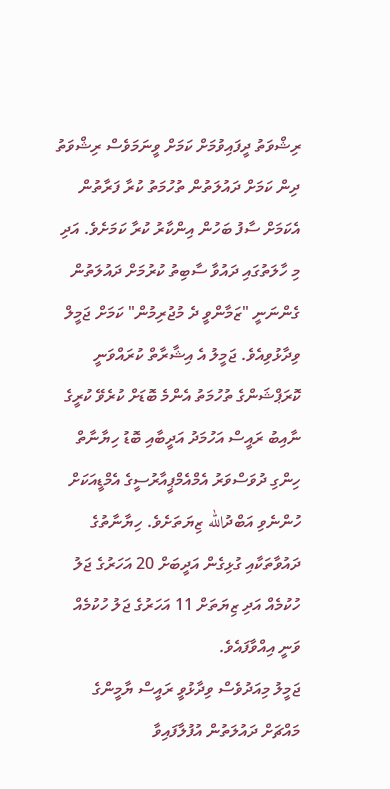ރިޝްވަތު ދީފައިވުމަށް ކަމަށް ވީނަމަވެސް ރިޝްވަތު ދިން ކަމަށް ދައުލަތުން ތުހުމަތު ކުރާ ފަރާތުން އެކަމަށް ސާފު ބަހުން އިންކާރު ކުރާ ކަމަށެވެ. އަދި މި ހާލަތުގައި ދައުވާ ސާބިތު ކުރުމަށް ދައުލަތުން ގެންނަނީ "ޒަމާންވީ ދެ މުޖުރިމުން" ކަމަށް ޖަމީލް ވިދާޅުވިއެވެ. ޖަމީލު އެ އިޝާރާތް ކުރައްވަނީ ކޮރަޕްޝަންގެ ތުހުމަތު އެންމެ ބޮޑަށް ކުރެވޭ ކުރީގެ ނާއިބު ރައީސް އަހުމަދު އަދީބާއި ބޮޑު ހިޔާނާތް ހިންގި ދުވަސްވަރު އެމްއެމްޕީއާރުސީގެ އެމްޑީއަކަށް ހުންނެވި އަބްދުالله ޒިޔަތަށެވެ. ހިޔާނާތުގެ ދައުވާތަކާއި ގުޅިގެން އަދީބަށް 20 އަހަރުގެ ޖަލު ހުކުމެއް އަދި ޒިޔަތަށް 11 އަހަރުގެ ޖަލު ހުކުމެއް ވަނީ އިއްވާފައެވެ.
ޖަމީލު މިއަދުވެސް ވިދާޅުވީ ރައީސް ޔާމީންގެ މައްޗަށް ދައުލަތުން އުފުލާފައިވާ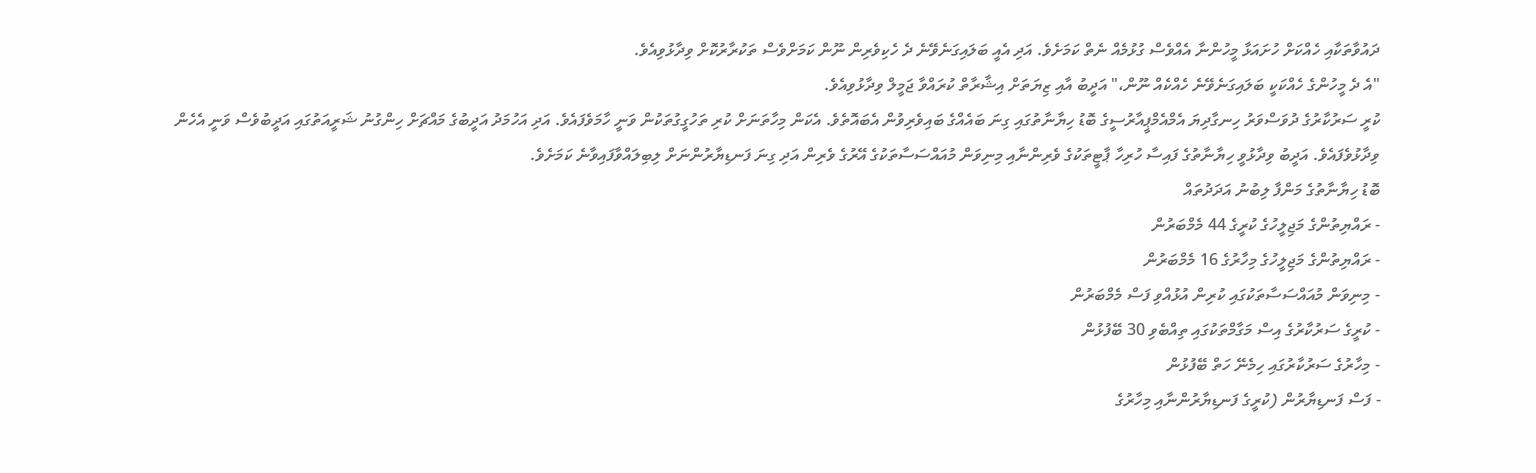ދައުވާތަކާއި ހެއްކަށް ހުށައަޅާ މީހުންނާ އެއްވެސް ގުޅުމެއް ނެތް ކަމަށެވެ. އަދި އެއީ ބަލައިގަނެވޭނެ ދެ ހެކިވެރިން ނޫން ކަމަށްވެސް ތަކުރާރުކޮށް ވިދާޅުވިއެވެ.
"އެ ދެ މީހުންގެ ހެއްކަކީ ބަލައިގަނެވޭނެ ހެއްކެއް ނޫން،" އަދީބު އާއި ޒިޔަތަށް އިޝާރާތް ކުރައްވާ ޖަމީލް ވިދާޅުވިއެވެ.
ކުރީ ސަރުކާރުގެ ދުވަސްވަރު ހިނގާދިޔަ އެމްއެމްޕީއާރުސީގެ ބޮޑު ހިޔާނާތުގައި ގިނަ ބައެއްގެ ބައިވެރިވުން އެބައޮތެވެ. އެކަން މިހާތަނަށް ކުރި ތަހުގީގުތަކުން ވަނީ ހާމަވެފައެވެ. އަދި އަހުމަދު އަދީބުގެ މައްޗަށް ހިންގުނު ޝަރީއަތުގައި އަދީބުވެސް ވަނީ އެހެން ވިދާޅުވެފައެވެ. އަދީބު ވިދާޅުވީ ހިޔާނާތުގެ ފައިސާ ހުރިހާ ޕާޓީތަކުގެ ވެރިންނާއި މިނިވަން މުއައްސަސާތަކުގެ އޭރުގެ ވެރިން އަދި ގިނަ ފަނޑިޔާރުންނަށް ލިބިލައްވާފައިވާނެ ކަމަށެވެ.
ބޮޑު ހިޔާނާތުގެ މަންފާ ލިބުނު އަދަދުތައް
- ރައްޔިތުންގެ މަޖިލީހުގެ ކުރީގެ 44 މެމްބަރުން
- ރައްޔިތުންގެ މަޖިލީހުގެ މިހާރުގެ 16 މެމްބަރުން
- މިނިވަން މުއައްސަސާތަކުގައި ކުރިން އުޅުއްވި ފަސް މެމްބަރުން
- ކުރީގެ ސަރުކާރުގެ އިސް މަގާމްތަކުގައި ތިއްބެވި 30 ބޭފުޅުން
- މިހާރުގެ ސަރުކާރުގައި ހިމެނޭ ހަތް ބޭފުޅުން
- ފަސް ފަނޑިޔާރުން (ކުރީގެ ފަނޑިޔާރުންނާއި މިހާރުގެ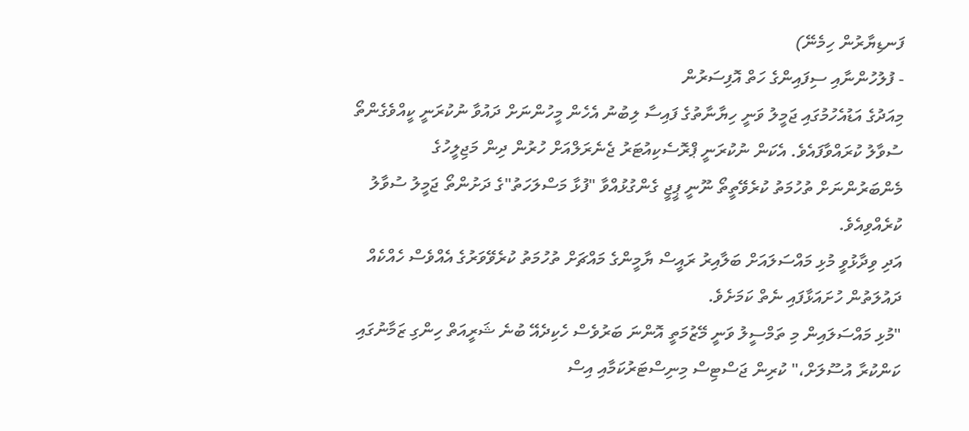ފަނޑިޔާރުން ހިމެނޭ)
- ފުލުހުންނާއި ސިފައިންގެ ހަތް އޮފިސަރުން
މިއަދުގެ އަޑުއެހުމުގައި ޖަމީލު ވަނީ ހިޔާނާތުގެ ފައިސާ ލިބުނު އެހެން މީހުންނަށް ދައުވާ ނުކުރަނީ ކީއްވެގެންތޯ ސުވާލު ކުރައްވާފައެވެ. އެކަން ނުކުރަނީ ޕްރޮސެކިއުޓަރު ޖެނެރަލްއަށް ހުރުން ދިން މަޖިލީހުގެ މެންބަރުންނަށް ތުހުމަތު ކުރެވޭތީތޯ ނޫނީ ޕީޖީ ގެންގުޅުއްވާ "ފުޅާ މަސްލަހަތު"ގެ ދަށުންތޯ ޖަމީލު ސުވާލު ކުރެއްވިއެވެ.
އަދި ވިދާޅުވީ މުޅި މައްސަލައަށް ބަލާއިރު ރައީސް ޔާމީންގެ މައްޗަށް ތުހުމަތު ކުރެވޭވަރުގެ އެއްވެސް ހެއްކެއް ދައުލަތުން ހުށައަޅާފައި ނެތް ކަމަށެވެ.
"މުޅި މައްސަލައިން މި ތަމްސީލު ވަނީ މޭޒުމަތީ އޮންނަ ބަރުވެސް ހެކިދެއޭ ބުނެ ޝަރީއަތް ހިންގި ޒަމާނުގައި ކަންކުރާ އުސޫލަށް،" ކުރިން ޖަސްޓިސް މިނިސްޓަރުކަމާއި އިސް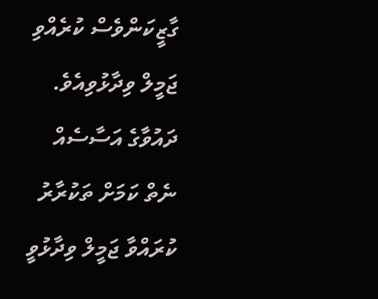ގާޒީކަންވެސް ކުރެއްވި ޖަމީލް ވިދާޅުވިއެވެ.
ދައުވާގެ އަސާސެއް ނެތް ކަމަށް ތަކުރާރު ކުރައްވާ ޖަމީލް ވިދާޅުވީ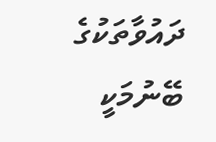ދައުވާތަކުގެ ބޭނުމަކީ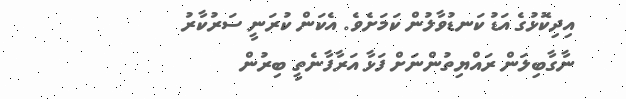އިދިކޮޅުގެ އަޑު ކަނޑުވާލުން ކަމަށެވެ. އެކަން ކުރަނީ ސަރުކާރު ނާގާބިލަން ރައްޔިތުންނަށް ފަޅާ އަރާފާނެތީ ބިރުން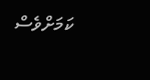ކަމަށްވެސް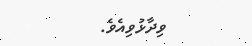ވިދާޅުވިއެވެ.